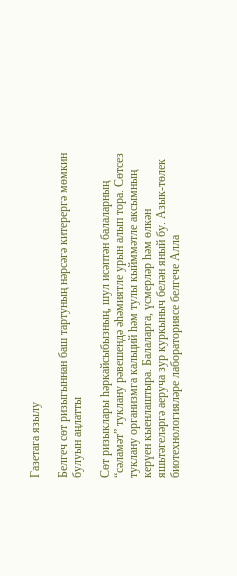Газетага язылу

Белгеч сөт ризыгыннан баш тартуның нәрсәгә китерергә мөмкин булуын аңлатты

Сөт ризыклары һәркайсыбызның, шул исәптән балаларның “сәламәт” туклану рәвешендә әһәмиятле урын алып тора. Сөтсез туклану организмга кальций һәм тулы кыйммәтле аксымның керүен кыенлаштыра. Балаларга, үсмерләр һәм өлкән яшьтәгеләргә аеруча зур куркыныч белән яный бу. Азык-төлек биотехнологияләре лабораториясе белгече Алла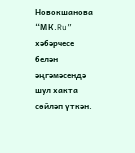Новокшанова “МК.Ru” хәбәрчесе белән әңгәмәсендә шул хакта сөйләп үткән.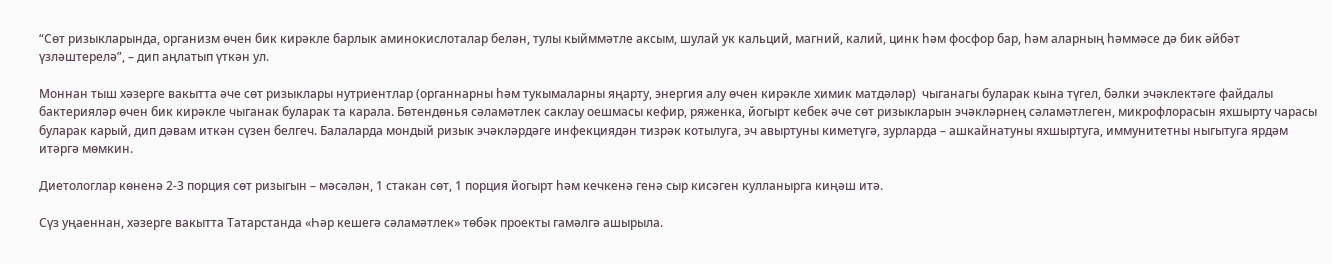“Сөт ризыкларында, организм өчен бик кирәкле барлык аминокислоталар белән, тулы кыйммәтле аксым, шулай ук кальций, магний, калий, цинк һәм фосфор бар, һәм аларның һәммәсе дә бик әйбәт үзләштерелә”, – дип аңлатып үткән ул.

Моннан тыш хәзерге вакытта әче сөт ризыклары нутриентлар (органнарны һәм тукымаларны яңарту, энергия алу өчен кирәкле химик матдәләр)  чыганагы буларак кына түгел, бәлки эчәклектәге файдалы бактерияләр өчен бик кирәкле чыганак буларак та карала. Бөтендөнья сәламәтлек саклау оешмасы кефир, ряженка, йогырт кебек әче сөт ризыкларын эчәкләрнең сәламәтлеген, микрофлорасын яхшырту чарасы буларак карый, дип дәвам иткән сүзен белгеч. Балаларда мондый ризык эчәкләрдәге инфекциядән тизрәк котылуга, эч авыртуны киметүгә, зурларда – ашкайнатуны яхшыртуга, иммунитетны ныгытуга ярдәм итәргә мөмкин.

Диетологлар көненә 2-3 порция сөт ризыгын – мәсәлән, 1 стакан сөт, 1 порция йогырт һәм кечкенә генә сыр кисәген кулланырга киңәш итә.

Сүз уңаеннан, хәзерге вакытта Татарстанда «Һәр кешегә сәламәтлек» төбәк проекты гамәлгә ашырыла.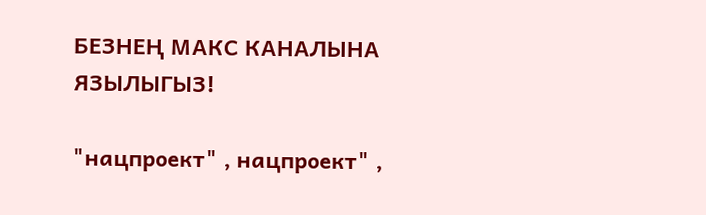БЕЗНЕҢ МАКС КАНАЛЫНА ЯЗЫЛЫГЫЗ!

"нацпроект" , нацпроект" ,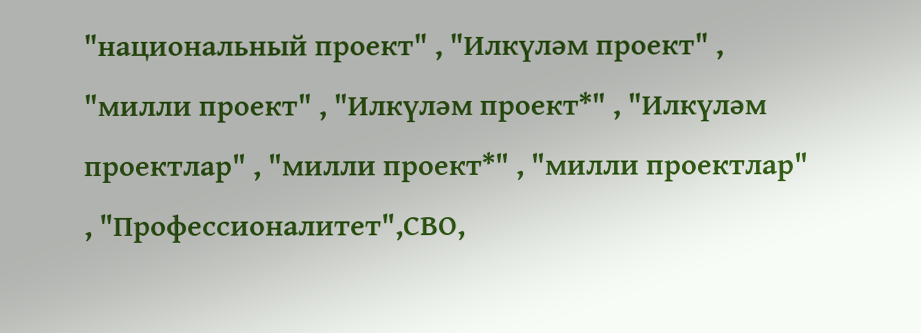"национальный проект" , "Илкүләм проект" , "милли проект" , "Илкүләм проект*" , "Илкүләм проектлар" , "милли проект*" , "милли проектлар" , "Профессионалитет",СВО,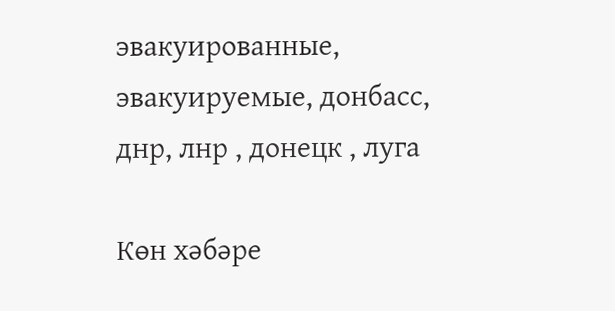эвакуированные, эвакуируемые, донбасс, днр, лнр , донецк , луга

Көн хәбәре